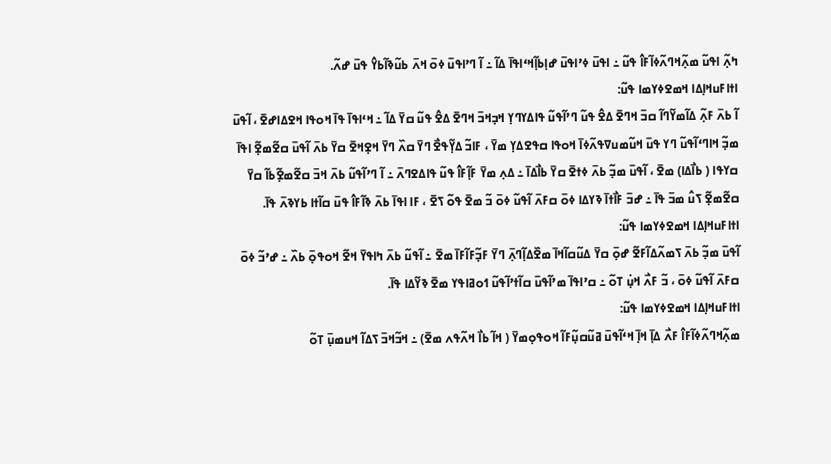ߤߍ߲߬ ߊߟߎ߬ ߘߍ߲߬ߞߣߍ߬ߦߊ߬ߓߊ߮ ߟߎ߬ ߸ ߊߟߎ߫ ߦߴߊߟߎ߫ ߝߊ߲ߕߊ߲߬ߞߵߊߟߊ߫ ߡߊ߬ ߸ ߊ߬ ߣߴߊߟߎ߫ ߦߋ߫ ߞߍ߫ ߕߎ߬ߢߊ߬ߕߌ߮ ߟߎ߫ ߝߍ߬.
ߊߙߊߓߎߞߊ߲ߡߊ ߞߘߐߦߌߘߊ ߟߎ߬:
ߊ߬ ߕߍ߫ ߓߍ߲߬ ߡߊ߬ߘߌ߬ߣߊ߬ ߛߏ߫ ߞߣߐ߫ ߡߐ߮ ߟߎ߬ ߣߴߊ߬ߟߎ߬ ߟߊߡߌߣߌ߲ ߞߏ߲ߞߏ߫ ߞߣߐ߫ ߡߐ߮ ߟߎ߬ ߛߌ߫ ߡߊ߬ ߸ ߞߵߊߟߊ߫ ߟߊ߫ ߞߋߟߊ ߞߐߡߊߝߐ߫ ، ߊ߬ߟߎ߫ ߘߏ߲߬ ߞߊߣߵߊ߬ߟߎ߬ ߣߌ ߟߎ߫ ߞߎ߬ߘߎߜߟߍ߬ߦߊ߫ ߞߋߟߊ ߛߟߐߡߌ߲ ߘߌ߫ ، ߓߊߏ߬ ߡߌ߲߬ߟߐ߯ ߣߌ߫ ߛߍ߰ ߣߌ߫ ߞߐ߲ߞߐ߫ ߛߌ߫ ߕߍ߫ ߊ߬ߟߎ߫ ߛߐ߬ߘߐ߲߬ ߊߟߊ߫ ߛߌߟߊ ( ߕߊ߯ߡߊ) ߘߐ߫ ، ߊ߬ߟߎ߫ ߘߏ߲߬ ߕߍ߫ ߦߙߐ߫ ߛߌ߫ ߕߊ߯ߡߊ߫ ߸ ߡߍ߲ ߘߌ߫ ߓߊ߲߬ߓߊ߮ ߟߎ߬ ߟߊߡߐߣߍ߫ ߸ ߊ߬ ߣߴߊ߬ߟߎ߬ ߕߍ߫ ߞߏ߫ ߛߐ߬ߘߐ߲߬ߕߊ߬ ߛߌ߫ ߛߐ߬ߘߐ߲߬ ߖߎ߮ ߘߏ߫ ߟߊ߫ ߸ ߝߏ߫ ߓߊ߯ߙߊ߫ ߢߌߡߊ ߦߋ߫ ߛߓߍ߫ ߊ߬ߟߎ߬ ߦߋ߫ ߏ߬ ߘߐ߫ ߟߋ߬ ߖߐ߫ ، ߓߊ ߊߟߊ߫ ߕߍ߫ ߢߊ߬ߓߊ߮ ߟߎ߫ ߛߊ߬ߙߊ ߕߌߢߍ߫ ߟߊ߫.
ߊߙߊߓߎߞߊ߲ߡߊ ߞߘߐߦߌߘߊ ߟߎ߬:
ߊ߬ߟߎ߫ ߘߏ߲߬ ߕߍ߫ ߖߘߍ߬ߡߊ߬ߓߐ߬ ߝߋ߲߫ ߛߌ߫ ߡߎ߬ߛߊ߬ߞߊ߫ ߘߐ߰ߡߊ߲߬ߣߍ߲߫ ߣߌ߫ ߓߏ߲߬ߓߊ߬ߓߊ߫ ߘߐ߫ ߸ ߊ߬ߟߎ߬ ߕߍ߫ ߤߊߟߌ߫ ߞߐ߬ ߞߋߟߋ߲߫ ߕߍ߰ ߸ ߝߴߏ߬ ߦߋ߫ ߛߓߍ߫ ߊ߬ߟߎ߬ ߦߋ߫ ، ߏ߬ ߓߍ߯ ߞߎ߲߭ ߠߋ߬ ߸ ߛߴߊߟߊ߫ ߘߴߊ߬ߟߎ߫ ߛߊ߬ߙߴߊ߬ߟߎ߬ ߗߋߥߊߟߌ ߘߐ߫ ߢߌ߬ߡߊ ߟߊ߫.
ߊߙߊߓߎߞߊ߲ߡߊ ߞߘߐߦߌߘߊ ߟߎ߬:
ߘߍ߲߬ߞߣߍ߬ߦߊ߬ߓߊ߮ ߓߍ߯ ߡߊ߲߫ ߞߊ߲߫ ߞߵߊ߬ߟߎ߫ ߥߎ߬ߛߎ߲߬ߓߊ߬ ߞߋߟߋ߲ߘߌ߫ ( ߞߊ߬ ߕߊ߯ ߞߍ߬ߟߍ ߘߐ߫) ߸ ߞߏ߬ߞߏ߫ ߖߡߊ߬ ߞߎߘߎ߲߫ ߠߋ߬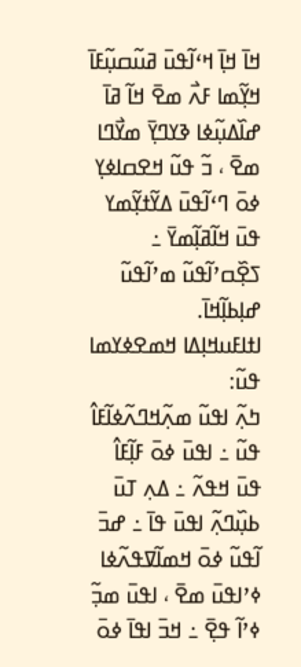ߞߊ߫ ߞߊ߲߫ ߞߵߊ߬ߟߎ߫ ߥߎ߬ߛߎ߲߬ߓߊ߫ ߞߌ߲߬ߘߊ ߓߍ߯ ߘߐ߫ ߞߊ߬ ߥߊ߫ ߝߊ߰ߡߎ߲߬ߦߊ ߢߌߣߌ߲߫ ߘߌ߯ߣߊ ߘߐ߫ ، ߏ߬ ߟߎ߬ ߞߐߛߊߦߌ߲ ߦߋ߫ ߣߵߊ߬ߟߎ߫ ߡߌ߬ߙߌ߲߬ߘߌ ߟߎ߫ ߞߊ߬ߥߊ߲߬ߘߌ߫ ߸ ߖߐ߲߰ߛߴߊ߬ߟߎ߬ ߘߴߊ߬ߟߎ߬ ߝߊ߲ߕߊ߲߬ߞߊ߫.
ߊߙߊߓߎߞߊ߲ߡߊ ߞߘߐߦߌߘߊ ߟߎ߬:
ߤߍ߲߬ ߊߟߎ߬ ߘߍ߲߬ߞߣߍ߬ߦߊ߬ߓߊ߮ ߟߎ߬ ߸ ߊߟߎ߫ ߦߋ߫ ߓߊ߲߬ߓߊ߮ ߟߎ߫ ߞߟߍ߬ ߸ ߡߍ߲ ߠߎ߫ ߕߎ߲߰ߣߍ߲߬ ߊߟߎ߫ ߟߊ߫ ߸ ߝߏ߫ ߊ߬ߟߎ߬ ߦߋ߫ ߞߘߊ߬ߜߟߍ߬ߦߊ ߦߴߊߟߎ߫ ߘߐ߫ ، ߊߟߎ߫ ߘߏ߲߬ ߦߴߊ߬ ߟߐ߲߫ ߸ ߞߏ߫ ߊߟߊ߫ ߦߋ߫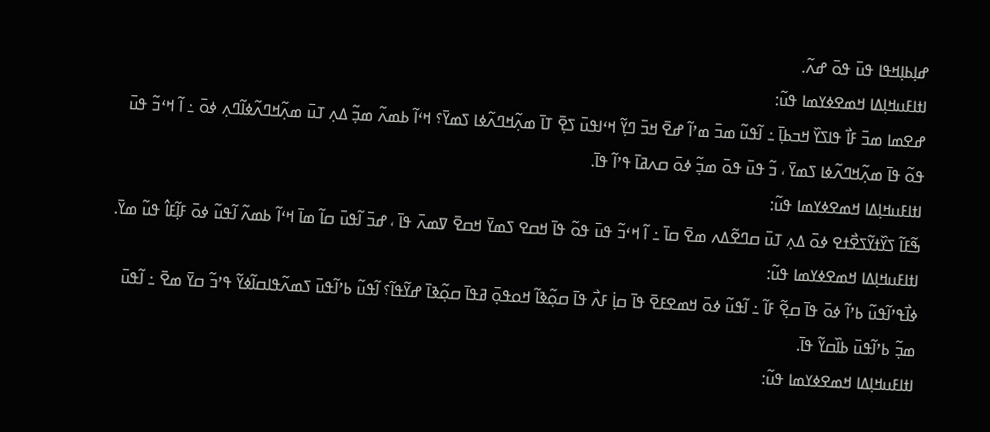ߝߊ߲ߕߊ߲ߞߟߊ ߟߎ߫ ߟߋ߫ ߝߍ߬.
ߊߙߊߓߎߞߊ߲ߡߊ ߞߘߐߦߌߘߊ ߟߎ߬:
ߝߐߘߊ ߘߏ߫ ߓߊ߯ ߟߊߖߌ߰ ߞߏߕߊ߲߫ ߸ ߊ߬ߟߎ߬ ߘߏ߫ ߘߴߊ߬ ߝߐ߫ ߞߏ߫ ߣߌ߲߬ ߞߵߊߟߎ߫ ߖߐ߲߫ ߠߊ߫ ߘߍ߲߬ߞߣߍ߬ߦߊ ߖߘߌ߫؟ ߞߵߊ߬ ߕߘߍ߬ ߘߏ߲߬ ߡߍ߲ ߠߎ߫ ߘߍ߲߬ߞߣߍ߬ߦߊ߬ߣߍ߲ ߦߋ߫ ߸ ߊ߬ ߞߵߏ߬ ߟߎ߫ ߟߋ߬ ߟߊ߫ ߘߍ߲߬ߞߣߍ߬ߦߊ ߖߘߌ߫ ، ߏ߬ ߟߎ߫ ߟߋ߫ ߘߏ߲߬ ߦߋ߫ ߛߍߥߊ߫ ߟߴߊ߬ ߟߊ߫.
ߊߙߊߓߎߞߊ߲ߡߊ ߞߘߐߦߌߘߊ ߟߎ߬:
ߒ߬ߓߊ߬ ߖߌ߰ߙߌ߬ߖߐ߯ߙߐ ߦߋ߫ ߡߍ߲ ߠߎ߫ ߛߣߐ߬ߡߍ ߘߐ߫ ߛߊ߫ ߸ ߊ߬ ߞߵߏ߬ ߟߎ߫ ߟߋ߬ ߟߊ߫ ߞߛߐ ߖߘߌ߫ ߞߛߐ߫ ߜߘߍ߫ ߟߊ߫ ، ߝߏ߫ ߊ߬ߟߎ߫ ߛߊ߬ ߘߊ߫ ߞߵߊ߬ ߕߘߍ߬ ߊ߬ߟߎ߬ ߦߋ߫ ߓߊ߲߬ߓߊ߮ ߟߎ߬ ߘߌ߫.
ߊߙߊߓߎߞߊ߲ߡߊ ߞߘߐߦߌߘߊ ߟߎ߬:
ߦߊ߯ߟߴߊ߬ߟߎ߬ ߕߴߊ߬ ߦߋ߫ ߟߊ߫ ߛߐ߲߬ ߓߊ߬ ߸ ߊ߬ߟߎ߬ ߦߋ߫ ߞߘߐߓߐ߫ ߟߊ߫ ߛߊ߲߭ ߓߍ߯ ߟߊ߫ ߛߋ߲߬ߢߊ߬ ߞߋߟߋ߲߫ ߥߟߊ߫ ߛߋ߲߬ߢߊ߫ ߝߌ߬ߟߊ߬؟ ߊ߬ߟߎ߬ ߕߴߊ߬ߟߎ߫ ߖߘߍ߬ߟߊߛߊ߬ߦߌ߬ ߟߴߏ߬ ߛߌ߫ ߘߐ߫ ߸ ߊ߬ߟߎ߫ ߘߏ߲߬ ߕߴߊ߬ߟߎ߫ ߕߊ߰ߛߌ߬ ߟߊ߫.
ߊߙߊߓߎߞߊ߲ߡߊ ߞߘߐߦߌߘߊ ߟߎ߬: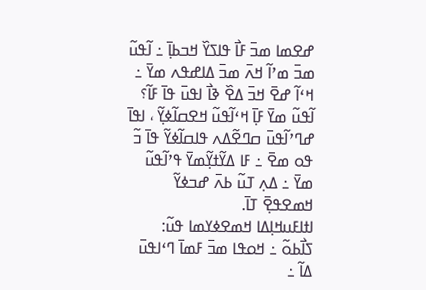ߝߐߘߊ ߘߏ߫ ߓߊ߯ ߟߊߖߌ߰ ߞߏߕߊ߲߫ ߸ ߊ߬ߟߎ߬ ߘߏ߫ ߘߴߊ߬ ߞߍ߫ ߘߏ߫ ߡߊߝߟߍ ߘߌ߫ ߸ ߞߵߊ߬ ߝߐ߫ ߞߏ߫ ߡߐ߰ ߢߊ߯ ߊߟߎ߫ ߟߊ߫ ߓߊ߬؟ ߊ߬ߟߎ߬ ߘߌ߫ ߓߊ߲߫ ߞߵߊ߬ߟߎ߬ ߞߐߛߊ߬ߦߌ߲߬ ، ߊߟߊ߫ ߝߣߴߊ߬ߟߎ߫ ߛߣߐ߬ߡߍ ߟߊߛߊ߬ߦߌ߬ ߟߊ߫ ߏ߬ ߟߋ ߘߐ߫ ߸ ߓߊ ߡߌ߬ߙߌ߲߬ߘߌ߫ ߟߴߊ߬ߟߎ߬ ߘߌ߫ ߸ ߡߍ߲ ߠߎ߬ ߕߍ߫ ߝߏߦߌ߬ ߞߘߐߟߐ߲߫ ߠߊ߫.
ߊߙߊߓߎߞߊ߲ߡߊ ߞߘߐߦߌߘߊ ߟߎ߬:
ߖߊ߯ߕߋ߬ ߸ ߞߋߟߊ ߘߏ߫ ߓߘߊ߫ ߣߵߊߟߎ߫ ߡߊ߬ ߸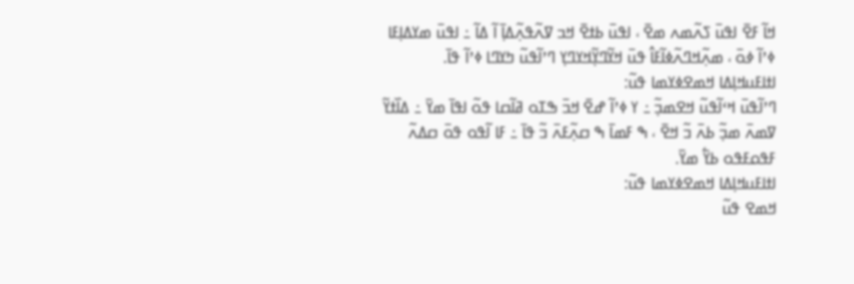ߞߊ߬ ߓߐ߫ ߊߟߎ߫ ߖߍ߬ߘߍ ߘߐ߫ ، ߊߟߎ߫ ߕߙߐ߫ ߞߏ ߜߍ߬ߟߍ߲߬ߡߊ߲߫ ߊ߬ ߡߊ߬ ߸ ߊߟߎ߫ ߘߌߡߊ߲ߓߊ ߦߴߊ߬ ߦߋ߫ ، ߘߍ߲߬ߞߣߍ߬ߦߊ߬ߓߊ߮ ߟߎ߫ ߞߌ߬ߣߌ߲߬ߞߌߣߌ߲ ߣߴߊ߬ߟߎ߬ ߤߌߣߊ ߦߴߊ߬ ߟߊ߫.
ߊߙߊߓߎߞߊ߲ߡߊ ߞߘߐߦߌߘߊ ߟߎ߬:
ߣߴߊ߬ߟߎ߫ ߞߵߊ߬ߟߎ߬ ߞߐߘߏ߲߬ ߸ ߌ ߦߴߊ߬ ߝߐ߫ ߞߏ߫ ߒߠߋ ߥߊ߬ߛߊ ߟߋ߬ ߊߟߊ߫ ߘߌ߫ ߸ ߡߊ߰ߙߌ߬ ߜߘߍ߫ ߘߏ߲߬ ߕߍ߫ ߏ߬ ߞߐ߫ ، ߒ ߓߘߊ߫ ߒ ߛߍ߲߬ߓߍ߫ ߏ߬ ߟߊ߫ ߸ ߓߊ ߊ߬ߟߋ ߟߋ߫ ߛߡߍ߬ ߓߟߋߓߟߋ ߕߌ߱ ߘߌ߫.
ߊߙߊߓߎߞߊ߲ߡߊ ߞߘߐߦߌߘߊ ߟߎ߬:
ߞߘߐ ߟߎ߬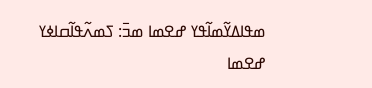ߘߟߊߡߌ߬ߘߊ߬ߟߌ ߝߐߘߊ ߘߏ߫: ߖߘߍ߬ߟߊ߬ߛߊߦߌ ߝߐߘߊ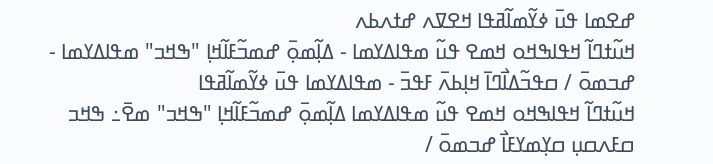ߝߐߘߊ ߟߎ߫ ߦߌ߬ߘߊ߬ߥߟߊ ߞߐߜߍ ߝߙߍߕߍ
ߞߎ߬ߙߣߊ߬ ߞߟߊߒߞߋ ߞߘߐ ߟߎ߬ ߘߟߊߡߌߘߊ - ߡߊ߲߬ߘߋ߲߫ ߝߘߏ߬ߓߊ߬ߞߊ߲ "ߒߞߏ" ߘߟߊߡߌߘߊ - ߝߏߘߋ߫ / ߛߟߏ߬ߡߊ߯ߣߊ߫ ߞߊ߲ߕߍ߫ ߓߟߏ߫ - ߘߟߊߡߌߘߊ ߟߎ߫ ߦߌ߬ߘߊ߬ߥߟߊ
ߞߎ߬ߙߣߊ߬ ߞߟߊߒߞߋ ߞߘߐ ߟߎ߬ ߘߟߊߡߌߘߊ ߡߊ߲߬ߘߋ߲߫ ߝߘߏ߬ߓߊ߬ߞߊ߲ "ߒߞߏ" ߘߐ߫߸ ߒߞߏ ߛߓߍߛߎ߲ ߛߌ߲ߘߌߓߊ߯ ߝߏߘߋ߫ /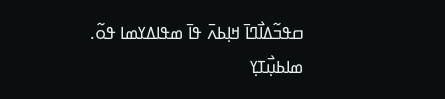ߛߟߏ߬ߡߊ߯ߣߊ߫ ߞߊ߲ߕߍ߫ ߟߊ߫ ߘߟߊߡߌߘߊ ߟߋ߬.
ߘߊߕߎ߲߯ߠߌ߲